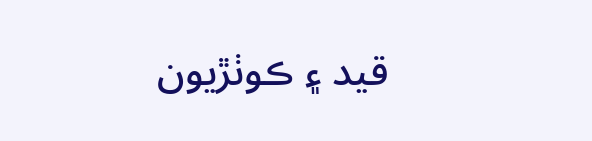قيد ۽ ڪوٺڙيون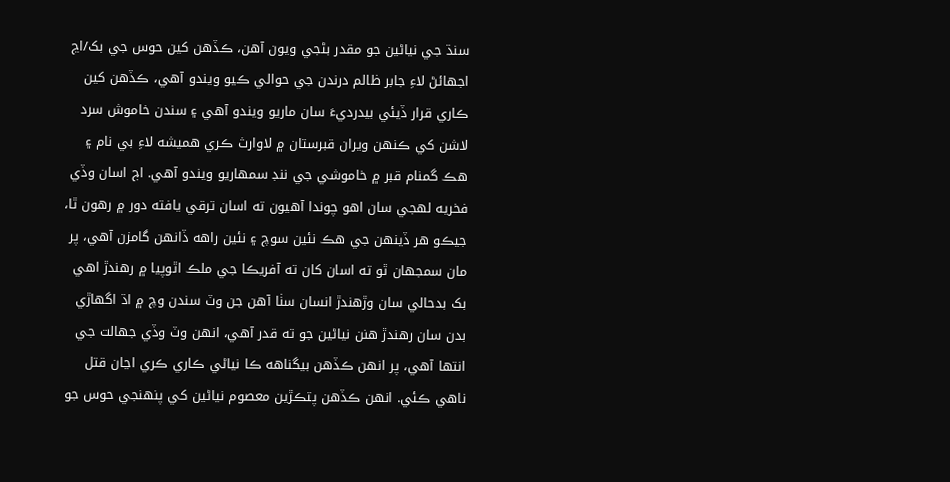سنڌ جي نياڻين جو مقدر بڻجي ويون آهن، ڪڏهن کين حوس جي بک/اڃ اجهائڻ لاءِ جابر ظالم درندن جي حوالي ڪيو ويندو آهي، ڪڏهن کين ڪاري قرار ڏيئي بيدرديءَ سان ماريو ويندو آهي ۽ سندن خاموش سرد لاشن کي ڪنهن ويران قبرستان ۾ لاوارث ڪري هميشه لاءِ بي نام ۽ هڪ گمنام قبر ۾ خاموشي جي ننڊ سمهاريو ويندو آهي. اڄ اسان وڏي فخريه لهجي سان اهو چوندا آهيون ته اسان ترقي يافته دور ۾ رهون ٿا، جيڪو هر ڏينهن جي هڪ نئين سوچ ۽ نئين راهه ڏانهن گامزن آهي، پر مان سمجهان ٿو ته اسان کان ته آفريڪا جي ملڪ اٿوپيا ۾ رهندڙ اهي بک بدحالي سان وڙهندڙ انسان سٺا آهن جن وٽ سندن وچ ۾ اڌ اگهاڙي بدن سان رهندڙ هنن نياڻين جو ته قدر آهي، انهن وٽ وڏي جهالت جي انتها آهي، پر انهن ڪڏهن بيگناهه ڪا نياڻي ڪاري ڪري اڃان قتل ناهي ڪئي. انهن ڪڏهن پتڪڙين معصوم نياڻين کي پنهنجي حوس جو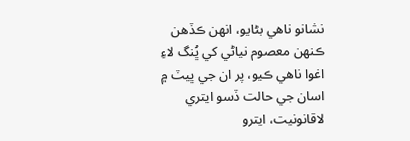نشانو ناهي بڻايو، انهن ڪڏهن ڪنهن معصوم نياڻي کي ڀُنگ لاءِ اغوا ناهي ڪيو، پر ان جي ڀيٽ ۾ اسان جي حالت ڏسو ايتري لاقانونيت، ايترو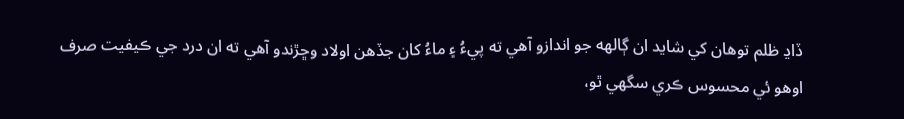ڏاڍ ظلم توهان کي شايد ان ڳالهه جو اندازو آهي ته پيءُ ۽ ماءُ کان جڏهن اولاد وڇڙندو آهي ته ان درد جي ڪيفيت صرف اوهو ئي محسوس ڪري سگهي ٿو،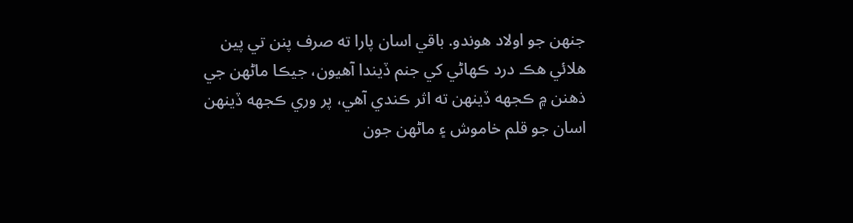جنهن جو اولاد هوندو. باقي اسان پارا ته صرف پنن تي پين هلائي هڪ درد ڪهاڻي کي جنم ڏيندا آهيون، جيڪا ماڻهن جي ذهنن ۾ ڪجهه ڏينهن ته اثر ڪندي آهي، پر وري ڪجهه ڏينهن اسان جو قلم خاموش ۽ ماڻهن جون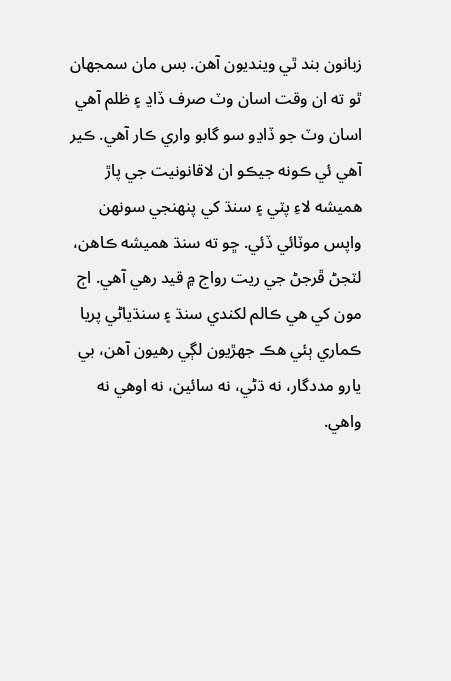زبانون بند ٿي وينديون آهن. بس مان سمجهان ٿو ته ان وقت اسان وٽ صرف ڏاڍ ۽ ظلم آهي اسان وٽ جو ڏاڍو سو گابو واري ڪار آهي. ڪير آهي ئي ڪونه جيڪو ان لاقانونيت جي پاڙ هميشه لاءِ پٽي ۽ سنڌ کي پنهنجي سونهن واپس موٽائي ڏئي. ڇو ته سنڌ هميشه ڪاهن، لٽجڻ ڦرجڻ جي ريت رواج ۾ قيد رهي آهي. اڄ مون کي هي ڪالم لکندي سنڌ ۽ سنڌياڻي پريا ڪماري ٻئي هڪ جهڙيون لڳي رهيون آهن، بي يارو مددگار، نه ڌڻي، نه سائين، نه اوهي نه واهي.